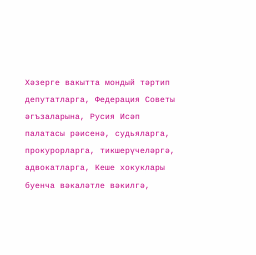Хәзерге вакытта мондый тәртип депутатларга, Федерация Советы әгъзаларына, Русия Исәп палатасы рәисенә, судьяларга, прокурорларга, тикшерүчеләргә, адвокатларга, Кеше хокуклары буенча вәкаләтле вәкилгә,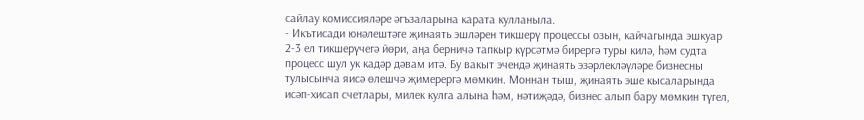сайлау комиссияләре әгъзаларына карата кулланыла.
- Икътисади юнәлештәге җинаять эшләрен тикшерү процессы озын, кайчагында эшкуар 2-3 ел тикшерүчегә йөри, аңа берничә тапкыр күрсәтмә бирергә туры килә, һәм судта процесс шул ук кадәр дәвам итә. Бу вакыт эчендә җинаять эзәрлекләүләре бизнесны тулысынча яисә өлешчә җимерергә мөмкин. Моннан тыш, җинаять эше кысаларында исәп-хисап счетлары, милек кулга алына һәм, нәтиҗәдә, бизнес алып бару мөмкин түгел,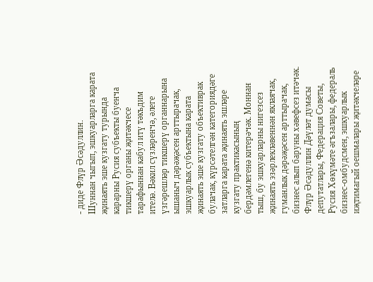- диде Флүр Әсәдуллин.
Шуннан чыгып, эшкуарларга карата җинаять эше кузгату турында карарны Русия субъекты буенча тикшерү органы җитәкчесе тарафыннан кабул итү тәкъдим ителә. Вәкил сүзләренчә, әлеге үзгәрешләр тикшерү органнарына ышаныч дәрәҗәсен арттырачак, эшкуарлык субъектына карата җинаять эше кузгату объективрак булачак, күрсәтелгән категориядәге затларга карата җинаять эшләре кузгату практикасының бердәмлегенә китерәчәк. Моннан тыш, бу эшкуарларны нигезсез җинаять эзәрлекләвеннән яклаячак, гуманлык дәрәҗәсен арттырачак, бизнес алып баруны хәвефсез итәчәк.
Флүр Әсәдуллин Дәүләт думасы депутатлары, Федерация Советы, Русия Хөкүмәте әгъзалары, федераль бизнес-омбудсмен, эшкуарлык иҗтимагый оешмалары җитәкчеләре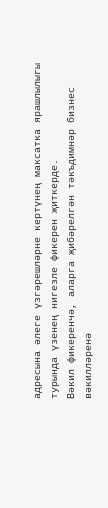адресына әлеге үзгәрешләрне кертүнең максатка ярашлылыгы турында үзенең нигезле фикерен җиткерде.
Вәкил фикеренчә, аларга җибәрелгән тәкъдимнәр бизнес вәкилләренә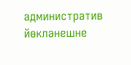административ йөкләнешне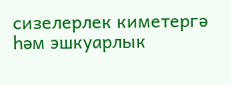сизелерлек киметергә һәм эшкуарлык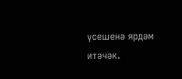үсешенә ярдәм итәчәк.